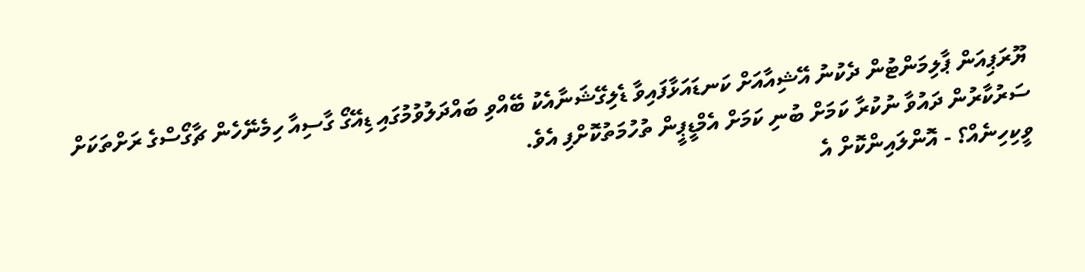ޔޫރަޕިއަން ޕާލިމަންޓުން ދެކުނު އޭޝިއާއަށް ކަނޑައަޅާފައިވާ ޑެލިގޭޝަނާއެކު ބޭއްވި ބައްދަލުވުމުގައި ޑިއޭގޯ ގާސިއާ ހިމެނޭހެން ޗާގޯސްގެ ރަށްތަކަށް ސަރުކާރުން ދައުވާ ނުކުރާ ކަމަށް ބުނި ކަމަށް އެމްޑީޕީން ތުހުމަތުކޮށްފި އެވެ.
ވީކިހިނެއް؟ - އޮންލައިންކޮށް އެ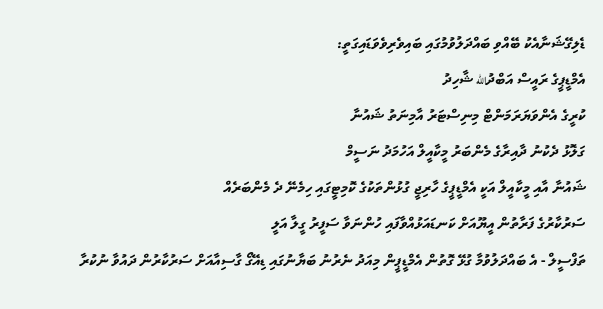ޑެލިގޭޝަނާއެކު ބޭއްވި ބައްދަލުވުމުގައި ބައިވެރިވެވަޑައިގަތީ:
އެމްޑީޕީގެ ރައީސް އަބްދުالله ޝާހިދު
ކުރީގެ އެންވަޔަރަމަންޓް މިނިސްޓަރު އާމިނަތު ޝައުނާ
ގަލޮޅު ދެކުނު ދާއިރާގެ މެންބަރު މީކާއީލް އަހުމަދު ނަސީމް
ޝައުނާ އާއި މީކާއީލް އަކީ އެމްޑީޕީގެ ހާރިޖީ ގުޅުންތަކުގެ ކޮމިޓީގައި ހިމެނޭ ދެ މެންބަރެއް
ސަރުކާރުގެ ފަރާތުން އީޔޫއަށް ކަނޑައަޅުއްވާފައި ހުންނަވާ ސަފީރު ގީލާ އަލީ
ތަފްސީލް - އެ ބައްދަލުވުމާ ގުޅޭ ގޮތުން އެމްޑީޕީން މިއަދު ނެރުނު ބަޔާނުގައި ޑިއޭގޯ ގާސިއާއަށް ސަރުކާރުން ދައުވާ ނުކުރާ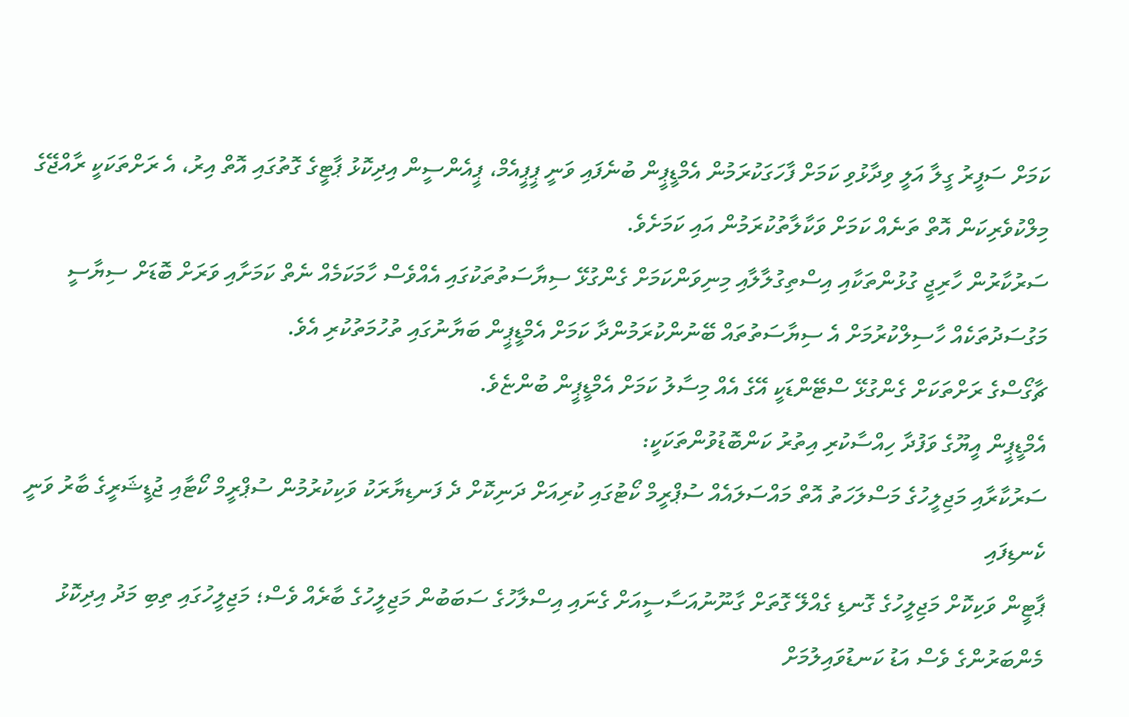ކަމަށް ސަފީރު ގީލާ އަލީ ވިދާޅުވި ކަމަށް ފާހަގަކުރަމުން އެމްޑީޕީން ބުނެފައި ވަނީ ޕީޕީއެމް، ޕީއެންސީން އިދިކޮޅު ޕާޓީގެ ގޮތުގައި އޮތް އިރު، އެ ރަށްތަކަކީ ރާއްޖޭގެ މިލްކުވެރިކަން އޮތް ތަނެއް ކަމަށް ވަކާލާތުކުރަމުން އައި ކަމަށެވެ.
ސަރުކާރުން ހާރިޖީ ގުޅުންތަކާއި އިސްތިގުލާލާއި މިނިވަންކަމަށް ގެންގުޅޭ ސިޔާސަތުތަކުގައި އެއްވެސް ހާމަކަމެއް ނެތް ކަމަށާއި ވަރަށް ބޮޑަށް ސިޔާސީ މަގުސަދުތަކެއް ހާސިލްކުރުމަށް އެ ސިޔާސަތުތައް ބޭނުންކުރަމުންދާ ކަމަށް އެމްޑީޕީން ބަޔާނުގައި ތުހުމަތުކުރި އެވެ.
ޗާގޯސްގެ ރަށްތަކަށް ގެންގުޅޭ ސްޓޭންޑަކީ އޭގެ އެއް މިސާލު ކަމަށް އެމްޑީޕީން ބުންޏެވެ.
އެމްޑީޕީން އީޔޫގެ ވަފުދާ ހިއްސާކުރި އިތުރު ކަންބޮޑުވުންތަކަކީ:
ސަރުކާރާއި މަޖިލީހުގެ މަސްލަހަތު އޮތް މައްސަލައެއް ސުޕްރީމް ކޯޓުގައި ކުރިއަށް ދަނިކޮށް ދެ ފަނޑިޔާރަކު ވަކިކުރުމުން ސުޕްރީމް ކޯޓާއި ޖުޑީޝަރީގެ ބާރު ވަނީ ކެނޑިފައި
ޕާޓީން ވަކިކޮށް މަޖިލީހުގެ ގޮނޑި ގެއްލޭ ގޮތަށް ގާނޫނުއަސާސީއަށް ގެނައި އިސްލާހުގެ ސަބަބުން މަޖިލީހުގެ ބާރެއް ވެސް؛ މަޖިލީހުގައި ތިބި މަދު އިދިކޮޅު މެންބަރުންގެ ވެސް އަޑު ކަނޑުވައިލުމަށް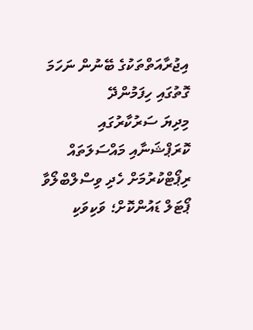އިޖުރާއަތްތަކުގެ ބޭނުން ނަހަމަ ގޮތުގައި ހިފަމުންދޭ
މިދިޔަ ސަރުކާރުގައި ކޮރަޕްޝަނާއި މައްސަލަތައް ރިޕޯޓްކުރުމަށް ހެދި ވިސްލްބްލޯވާ ޕޯޓަލް ޑައުންކޮށް؛ ވަކިވަކި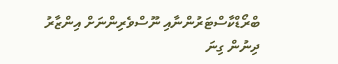ބްރޯޑްކާސްޓަރުންނާއި ނޫސްވެރިންނަށް އިންޒާރު ދިނުން ގިނަ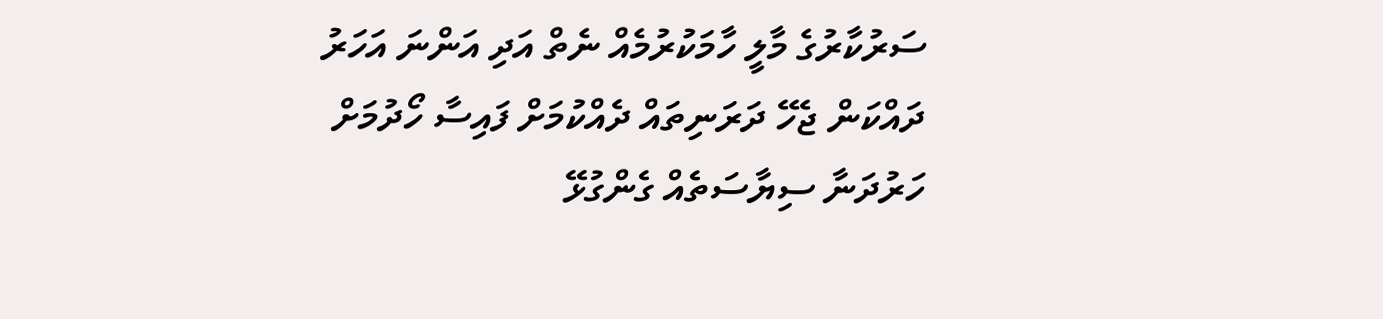ސަރުކާރުގެ މާލީ ހާމަކުރުމެއް ނެތް އަދި އަންނަ އަހަރު ދައްކަން ޖެހޭ ދަރަނިތައް ދެއްކުމަށް ފައިސާ ހޯދުމަށް ހަރުދަނާ ސިޔާސަތެއް ގެންގުޅޭ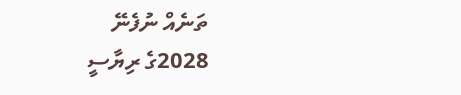ތަނެއް ނުފެނޭ
2028ގެ ރިޔާސީ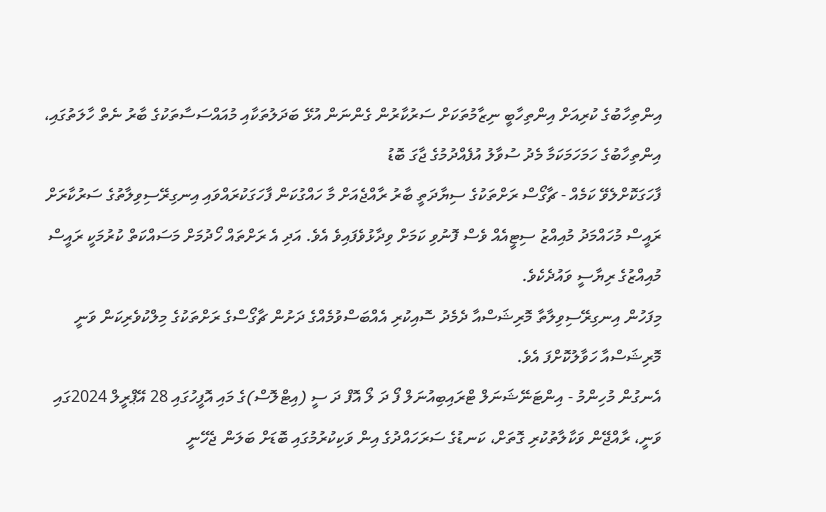އިންތިހާބުގެ ކުރިއަށް އިންތިހާބީ ނިޒާމުތަކަށް ސަރުކާރުން ގެންނަން އުޅޭ ބަދަލުތަކާއި މުއައްސަސާތަކުގެ ބާރު ނެތް ހާލަތުގައި، އިންތިހާބުގެ ހަމަހަމަކަމާ މެދު ސުވާލު އުފެއްދުމުގެ ޖާގަ ބޮޑު
ފާހަގަކޮށްލެވޭ ކަމެއް - ޗާގޯސް ރަށްތަކުގެ ސިޔާދަތީ ބާރު ރާއްޖެއަށް މާ ހައްގުކަން ފާހަގަކުރައްވައި އިނގިރޭސިވިލާތުގެ ސަރުކާރަށް ރައީސް މުހައްމަދު މުއިއްޒު ސިޓީއެއް ވެސް ފޮނުވި ކަމަށް ވިދާޅުވެފައިވެ އެވެ. އަދި އެ ރަށްތައް ހޯދުމަށް މަސައްކަތް ކުރުމަކީ ރައީސް މުއިއްޒުގެ ރިޔާސީ ވައުދެކެވެ.
މިފަހުން އިނގިރޭސިވިލާތާ މޮރިޝަސްއާ ދެމެދު ސޮއިކުރި އެއްބަސްވުމެއްގެ ދަށުން ޗާގޯސްގެ ރަށްތަކުގެ މިލްކުވެރިކަން ވަނީ މޮރިޝަސްއާ ހަވާލުކޮށްފަ އެވެ.
އެނގުން މުހިންމު - އިންޓަނޭޝަނަލް ޓްރައިބިއުނަލް ފޯ ދަ ލޯ އޮފް ދަ ސީ (އިޓްލޮސް)ގެ މައި އޮފީހުގައި 28 އޭޕްރީލް 2024ގައި ވަނީ، ރާއްޖޭން ވަކާލާތުކުރި ގޮތަށް، ކަނޑުގެ ސަރަހައްދުގެ އިން ވަކިކުރުމުގައި ބޮޑަށް ބަލަން ޖެހޭނީ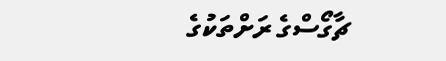ޗާގޯސްގެ ރަށްތަކުގެ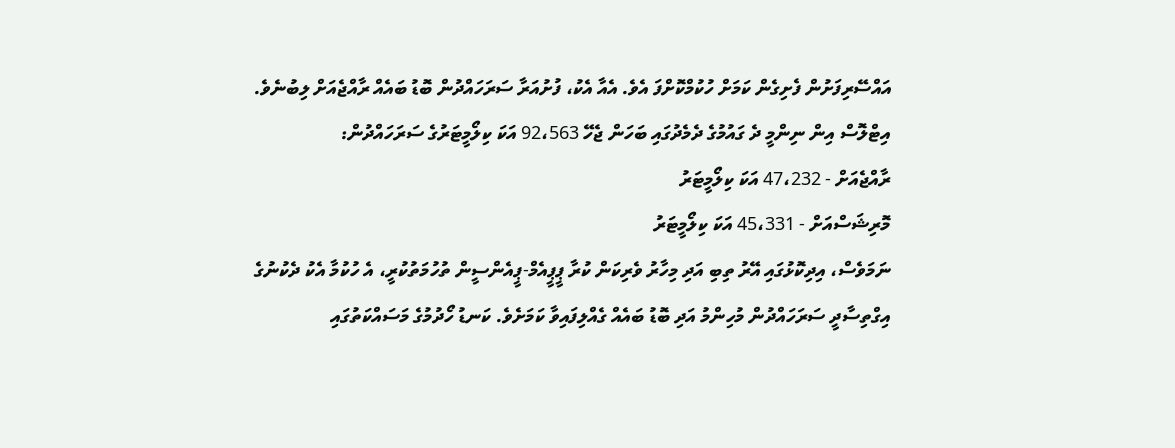އައްސޭރިފަށުން ފެށިގެން ކަމަށް ހުކުމްކޮށްފަ އެވެ. އެއާ އެކު، ފުށުއަރާ ސަރަހައްދުން ބޮޑު ބައެއް ރާއްޖެއަށް ލިބުނެވެ.
އިޓްލޮސް އިން ނިންމީ ދެ ގައުމުގެ ދެމެދުގައި ބަހަން ޖެހޭ 92،563 އަކަ ކިލޯމީޓަރުގެ ސަރަހައްދުން:
ރާއްޖެއަށް - 47،232 އަކަ ކިލޯމީޓަރު
މޮރިޝަސްއަށް - 45،331 އަކަ ކިލޯމީޓަރު
ނަމަވެސް، އިދިކޮޅުގައި އޭރު ތިބި އަދި މިހާރު ވެރިކަން ކުރާ ޕީޕީއެމް-ޕީއެންސީން ތުހުމަތުކުރީ، އެ ހުކުމާ އެކު ދެކުނުގެ އިގްތިސާދީ ސަރަހައްދުން މުހިންމު އަދި ބޮޑު ބައެއް ގެއްލިފައިވާ ކަމަށެވެ. ކަނޑު ހޯދުމުގެ މަސައްކަތުގައި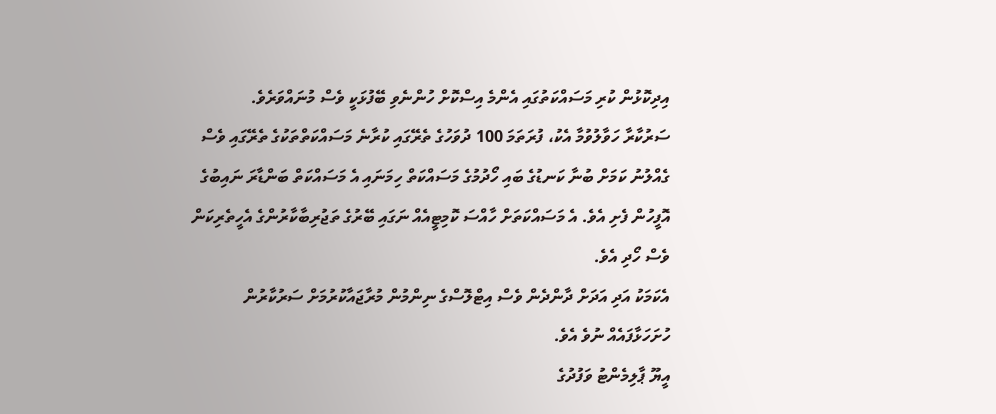އިދިކޮޅުން ކުރި މަސައްކަތުގައި އެންމެ އިސްކޮށް ހުންނެވި ބޭފުޅަކީ ވެސް މުނައްވަރެވެ.
ސަރުކާރާ ހަވާލުވުމާ އެކު، ފުރަތަމަ 100 ދުވަހުގެ ތެރޭގައި ކުރާނެ މަސައްކަތްތަކުގެ ތެރޭގައި ވެސް ގެއްލުނު ކަމަށް ބުނާ ކަނޑުގެ ބައި ހޯދުމުގެ މަސައްކަތް ހިމަނައި އެ މަސައްކަތް ބަންޑާރަ ނައިބުގެ އޮފީހުން ފެށި އެވެ. އެ މަސައްކަތަށް ހާއްސަ ކޮމިޓީއެއް ނަގައި ބޭރުގެ ތަޖުރިބާކާރުންގެ އެހީތެރިކަން ވެސް ހޯދި އެވެ.
އެކަމަކު އަދި އަދަށް ދާންދެން ވެސް އިޓްލޮސްގެ ނިންމުން މުރާޖައާކުރުމަށް ސަރުކާރުން ހުށަހަޅާފައެއް ނުވެ އެވެ.
އީޔޫ ޕާލިމެންޓު ވަފުދުގެ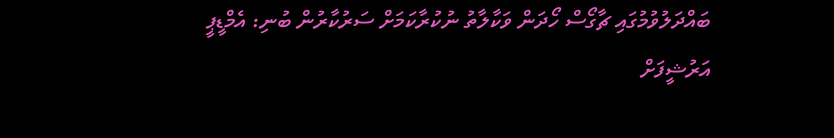ބައްދަލުވުމުގައި ޗާގޯސް ހޯދަން ވަކާލާތު ނުކުރާކަމަށް ސަރުކާރުން ބުނި: އެމްޑީޕީ
އަރުޝީފަށް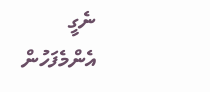ނެގީ
އެންމެފަހުން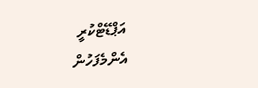އަޕްޑޭޓްކުރީ
އެންމެފަހުން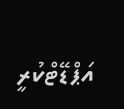އަޕްޑޭޓްކުރީ